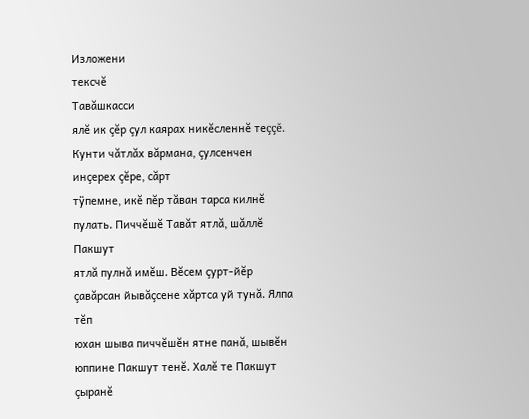Изложени
тексчĕ
Тавăшкасси
ялĕ ик çĕр çул каярах никĕсленнĕ теççĕ.
Кунти чăтлăх вăрмана, çулсенчен инçерех çĕре, сăрт
тӱпемне, икĕ пĕр тăван тарса килнĕ пулать. Пиччĕшĕ Тавăт ятлă, шăллĕ Пакшут
ятлă пулнă имĕш. Вĕсем çурт-йĕр çавăрсан йывăçсене хăртса уй тунă. Ялпа тĕп
юхан шыва пиччĕшĕн ятне панă, шывĕн юппине Пакшут тенĕ. Халĕ те Пакшут çыранĕ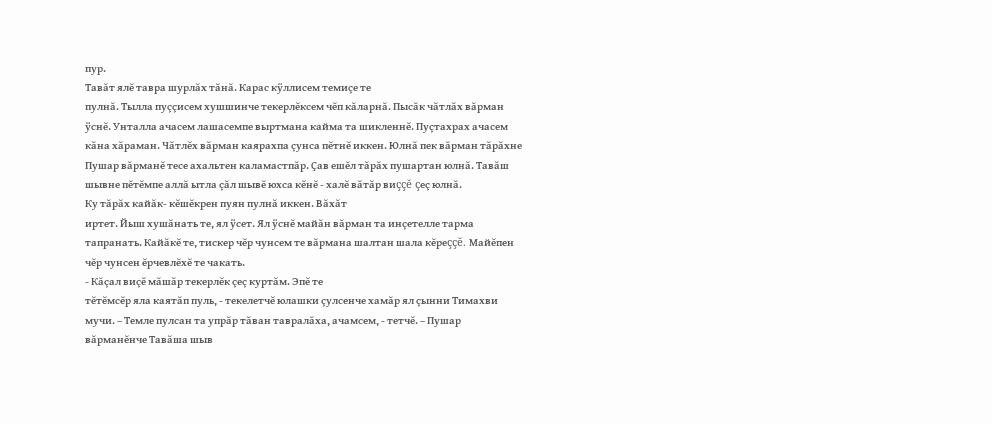пур.
Тавăт ялĕ тавра шурлăх тăнă. Карас кӱллисем темиçе те
пулнă. Тылла пуççисем хушшинче текерлĕксем чĕп кăларнă. Пысăк чăтлăх вăрман
ӱснĕ. Унталла ачасем лашасемпе выртмана кайма та шикленнĕ. Пуçтахрах ачасем
кăна хăраман. Чăтлĕх вăрман каярахпа çунса пĕтнĕ иккен. Юлнă пек вăрман тăрăхне
Пушар вăрманĕ тесе ахальтен каламастпăр. Ҫав ешĕл тăрăх пушартан юлнă. Тавăш
шывне пĕтĕмпе аллă ытла çăл шывĕ юхса кĕнĕ - халĕ вăтăр виççĕ çеç юлнă.
Ку тăрăх кайăк- кĕшĕкрен пуян пулнă иккен. Вăхăт
иртет. Йыш хушăнать те, ял ӱсет. Ял ӱснĕ майăн вăрман та инçетелле тарма
тапранать. Кайăкĕ те, тискер чĕр чунсем те вăрмана шалтан шала кĕреççĕ. Майĕпен
чĕр чунсен ĕрчевлĕхĕ те чакать.
- Кăçал виçĕ мăшăр текерлĕк çеç куртăм. Эпĕ те
тĕтĕмсĕр яла каятăп пуль, - текелетчĕ юлашки çулсенче хамăр ял çынни Тимахви
мучи. – Темле пулсан та упрăр тăван тавралăха, ачамсем, - тетчĕ. – Пушар
вăрманĕнче Тавăша шыв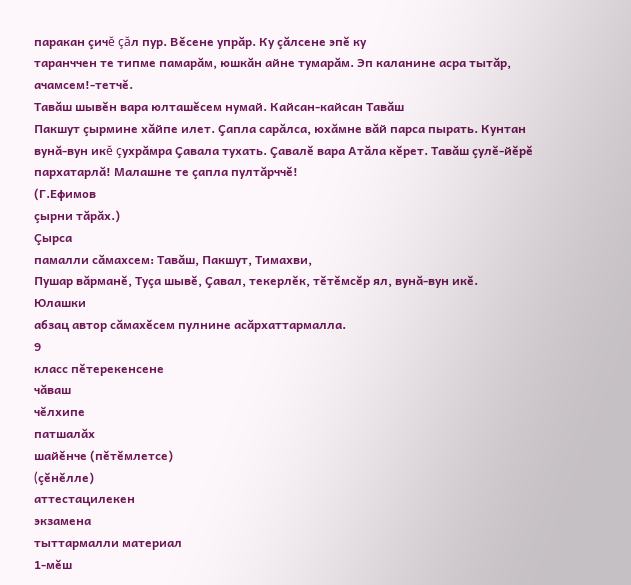паракан çичĕ çăл пур. Вĕсене упрăр. Ку çăлсене эпĕ ку
таранччен те типме памарăм, юшкăн айне тумарăм. Эп каланине асра тытăр,
ачамсем!-тетчĕ.
Тавăш шывĕн вара юлташĕсем нумай. Кайсан-кайсан Тавăш
Пакшут çырмине хăйпе илет. Ҫапла сарăлса, юхăмне вăй парса пырать. Кунтан
вунă-вун икĕ çухрăмра Ҫавала тухать. Ҫавалĕ вара Атăла кĕрет. Тавăш çулĕ-йĕрĕ
пархатарлă! Малашне те çапла пултăрччĕ!
(Г.Ефимов
çырни тăрăх.)
Çырса
памалли сăмахсем: Тавăш, Пакшут, Тимахви,
Пушар вăрманĕ, Туçа шывĕ, Ҫавал, текерлĕк, тĕтĕмсĕр ял, вунă-вун икĕ.
Юлашки
абзац автор сăмахĕсем пулнине асăрхаттармалла.
9
класс пĕтерекенсене
чăваш
чĕлхипе
патшалăх
шайĕнче (пĕтĕмлетсе)
(çĕнĕлле)
аттестацилекен
экзамена
тыттармалли материал
1-мĕш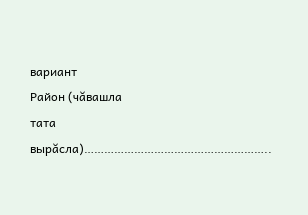вариант
Район (чăвашла
тата вырăсла)………………………………………………..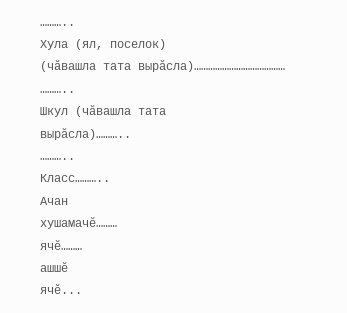………..
Хула (ял, поселок)
(чăвашла тата вырăсла)…………………………………
………..
Шкул (чăвашла тата
вырăсла)………..
………..
Класс………..
Ачан
хушамачĕ………
ячĕ………
ашшĕ
ячĕ...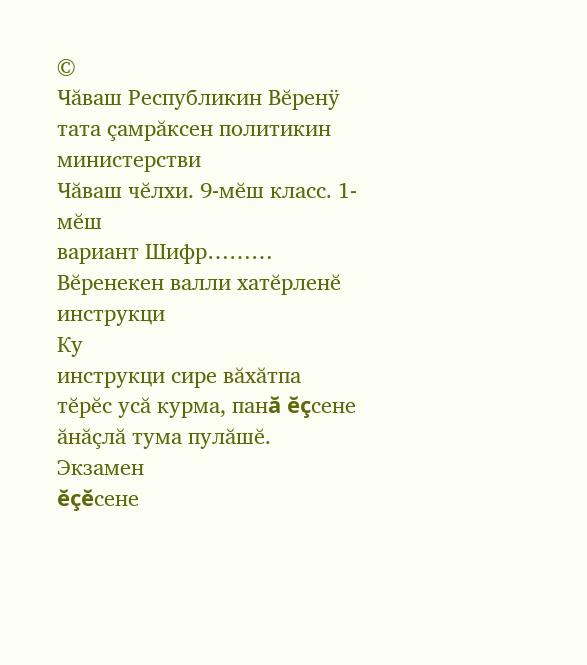©
Чăваш Республикин Вĕренÿ тата çамрăксен политикин министерстви
Чăваш чĕлхи. 9-мĕш класс. 1-мĕш
вариант Шифр………
Вĕренекен валли хатĕрленĕ инструкци
Ку
инструкци сире вăхăтпа тĕрĕс усă курма, панă ĕçсене ăнăçлă тума пулăшĕ.
Экзамен
ĕçĕсене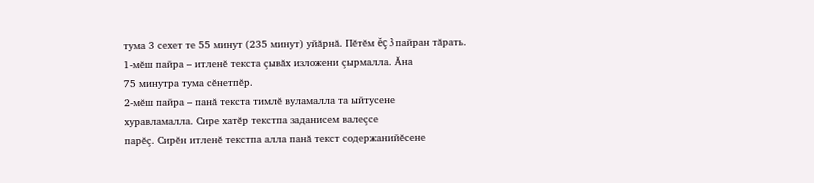тума 3 сехет те 55 минут (235 минут) уйăрнă. Пĕтĕм ĕç 3 пайран тăрать.
1-мĕш пайра – итленĕ текста çывăх изложени çырмалла. Ăна
75 минутра тума сĕнетпĕр.
2-мĕш пайра – панă текста тимлĕ вуламалла та ыйтусене
хуравламалла. Сире хатĕр текстпа заданисем валеçсе
парĕç. Сирĕн итленĕ текстпа алла панă текст содержанийĕсене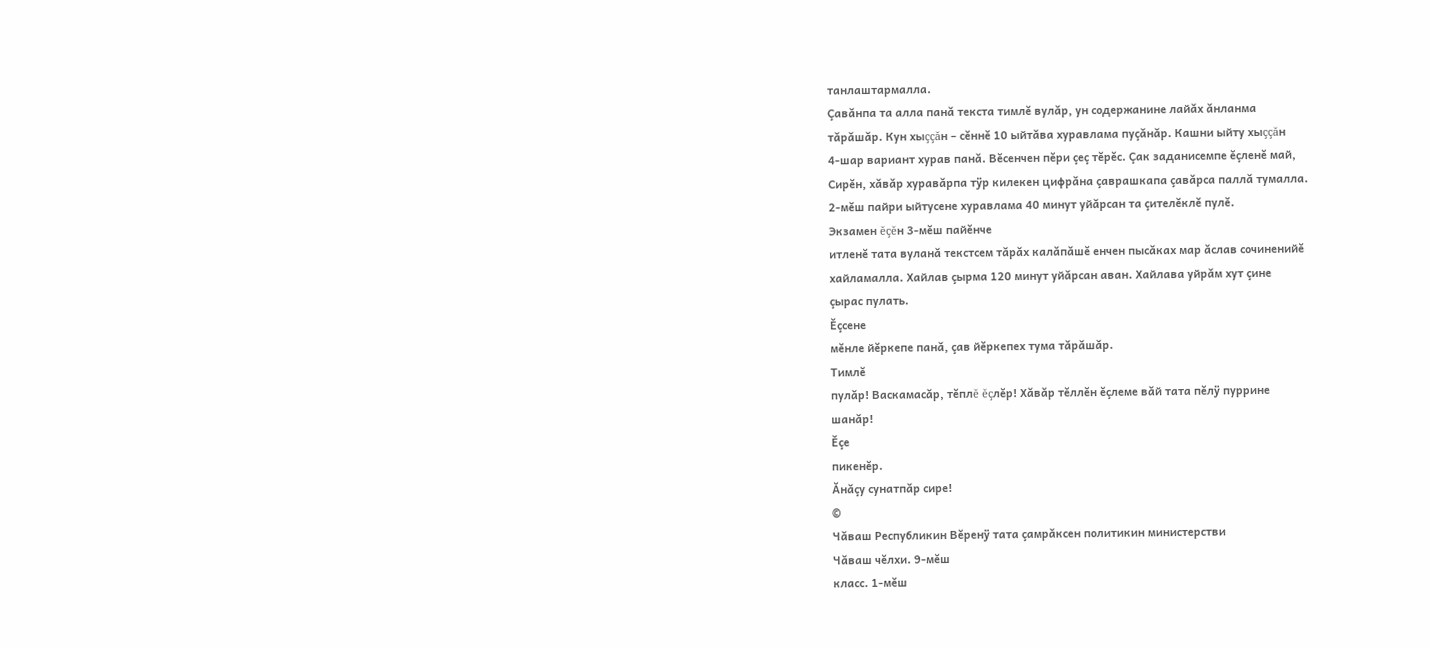танлаштармалла.
Çавăнпа та алла панă текста тимлĕ вулăр, ун содержанине лайăх ăнланма
тăрăшăр. Кун хыççăн – сĕннĕ 10 ыйтăва хуравлама пуçăнăр. Кашни ыйту хыççăн
4-шар вариант хурав панă. Вĕсенчен пĕри çеç тĕрĕс. Çак заданисемпе ĕçленĕ май,
Сирĕн, хăвăр хуравăрпа тÿр килекен цифрăна çаврашкапа çавăрса паллă тумалла.
2-мĕш пайри ыйтусене хуравлама 40 минут уйăрсан та çителĕклĕ пулĕ.
Экзамен ĕçĕн 3-мĕш пайĕнче
итленĕ тата вуланă текстсем тăрăх калăпăшĕ енчен пысăках мар ăслав сочиненийĕ
хайламалла. Хайлав çырма 120 минут уйăрсан аван. Хайлава уйрăм хут çине
çырас пулать.
Ĕçсене
мĕнле йĕркепе панă, çав йĕркепех тума тăрăшăр.
Тимлĕ
пулăр! Васкамасăр, тĕплĕ ĕçлĕр! Хăвăр тĕллĕн ĕçлеме вăй тата пĕлÿ пуррине
шанăр!
Ĕçе
пикенĕр.
Ăнăçу сунатпăр сире!
©
Чăваш Республикин Вĕренÿ тата çамрăксен политикин министерстви
Чăваш чĕлхи. 9-мĕш
класс. 1-мĕш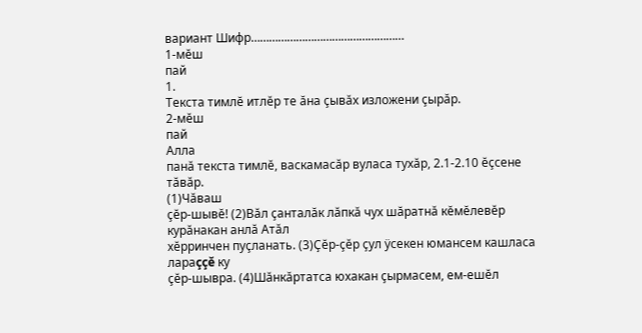вариант Шифр……………………………………………
1-мĕш
пай
1.
Текста тимлĕ итлĕр те ăна çывăх изложени çырăр.
2-мĕш
пай
Алла
панă текста тимлĕ, васкамасăр вуласа тухăр, 2.1-2.10 ĕçсене тăвăр.
(1)Чăваш
çĕр-шывĕ! (2)Вăл çанталăк лăпкă чух шăратнă кĕмĕлевĕр курăнакан анлă Атăл
хĕрринчен пуçланать. (3)Ҫĕр-çĕр çул ӱсекен юмансем кашласа лараççĕ ку
çĕр-шывра. (4)Шăнкăртатса юхакан çырмасем, ем-ешĕл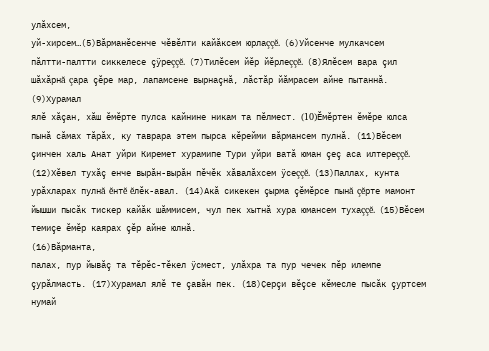улăхсем,
уй-хирсем…(5)Вăрманĕсенче чĕвĕлти кайăксем юрлаççĕ. (6)Уйсенче мулкачсем
пăлтти-палтти сиккелесе çӱреççĕ. (7)Тилĕсем йĕр йĕрлеççĕ. (8)Ялĕсем вара çил
шăхăрнă çара çĕре мар, лапамсене вырнаçнă, лăстăр йăмрасем айне пытаннă.
(9)Хурамал
ялĕ хăçан, хăш ĕмĕрте пулса кайнине никам та пĕлмест. (10)Ĕмĕртен ĕмĕре юлса
пынă сăмах тăрăх, ку таврара этем пырса кĕрейми вăрмансем пулнă. (11)Вĕсем
çинчен халь Анат уйри Киремет хурамипе Тури уйри ватă юман çеç аса илтереççĕ.
(12)Хĕвел тухăç енче вырăн-вырăн пĕчĕк хăвалăхсем ӱсеççĕ. (13)Паллах, кунта
урăхларах пулнă ĕнтĕ ĕлĕк-авал. (14)Акă сикекен çырма çĕмĕрсе пынă çĕрте мамонт
йышши пысăк тискер кайăк шăммисем, чул пек хытнă хура юмансем тухаççĕ. (15)Вĕсем
темиçе ĕмĕр каярах çĕр айне юлнă.
(16)Вăрманта,
палах, пур йывăç та тĕрĕс-тĕкел ӱсмест, улăхра та пур чечек пĕр илемпе
çурăлмасть. (17)Хурамал ялĕ те çавăн пек. (18)Ҫерçи вĕçсе кĕмесле пысăк çуртсем
нумай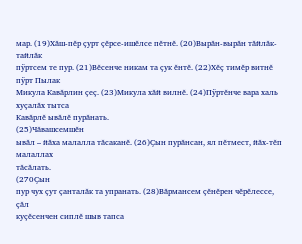мар. (19)Хăш-пĕр çурт çĕрсе-ишĕлсе пĕтнĕ. (20)Вырăн-вырăн тăйлăк-тайлăк
пӱртсем те пур. (21)Вĕсенче никам та çук ĕнтĕ. (22)Хĕç тимĕр витнĕ пӱрт Пылак
Микула Кавăрлин çеç. (23)Микула хăй вилнĕ. (24)Пӱртĕнче вара халь хуçалăх тытса
Кавăрлĕ ывăлĕ пурăнать.
(25)Чăвашсемшĕн
ывăл – йăха малалла тăсаканĕ. (26)Ҫын пурăнсан, ял пĕтмест, йăх-тĕп малаллах
тăсăлать.
(270Ҫын
пур чух çут çанталăк та упранать. (28)Вăрмансем çĕнĕрен чĕрĕлессе, çăл
куçĕсенчен сиплĕ шыв тапса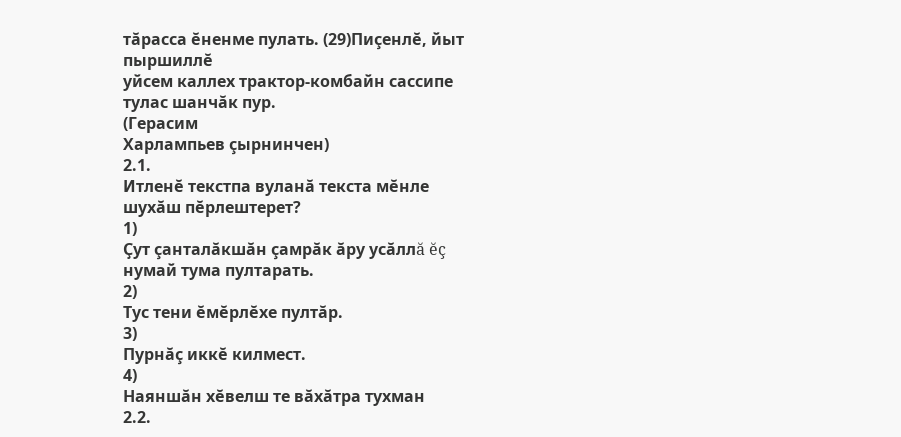тăрасса ĕненме пулать. (29)Пиçенлĕ, йыт пыршиллĕ
уйсем каллех трактор-комбайн сассипе тулас шанчăк пур.
(Герасим
Харлампьев çырнинчен)
2.1.
Итленĕ текстпа вуланă текста мĕнле шухăш пĕрлештерет?
1)
Ҫут çанталăкшăн çамрăк ăру усăллă ĕç нумай тума пултарать.
2)
Тус тени ĕмĕрлĕхе пултăр.
3)
Пурнăç иккĕ килмест.
4)
Наяншăн хĕвелш те вăхăтра тухман
2.2.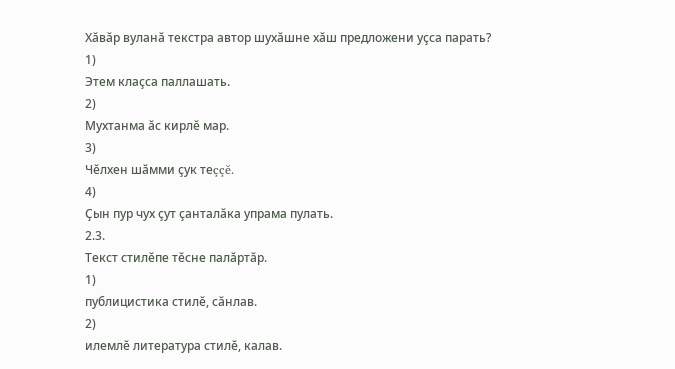Хăвăр вуланă текстра автор шухăшне хăш предложени уçса парать?
1)
Этем клаçса паллашать.
2)
Мухтанма ăс кирлĕ мар.
3)
Чĕлхен шăмми çук теççĕ.
4)
Ҫын пур чух çут çанталăка упрама пулать.
2.3.
Текст стилĕпе тĕсне палăртăр.
1)
публицистика стилĕ, сăнлав.
2)
илемлĕ литература стилĕ, калав.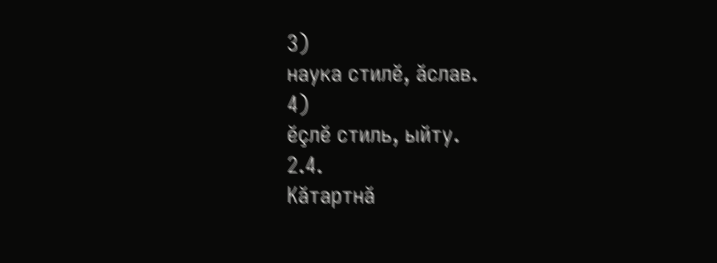3)
наука стилĕ, ăслав.
4)
ĕçлĕ стиль, ыйту.
2.4.
Кăтартнă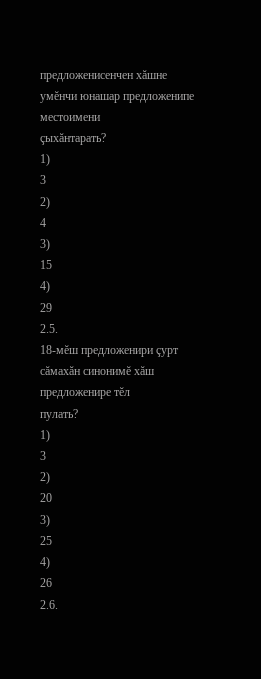предложенисенчен хăшне умĕнчи юнашар предложенипе местоимени
çыхăнтарать?
1)
3
2)
4
3)
15
4)
29
2.5.
18-мĕш предложенири çурт сăмахăн синонимĕ хăш предложенире тĕл
пулать?
1)
3
2)
20
3)
25
4)
26
2.6.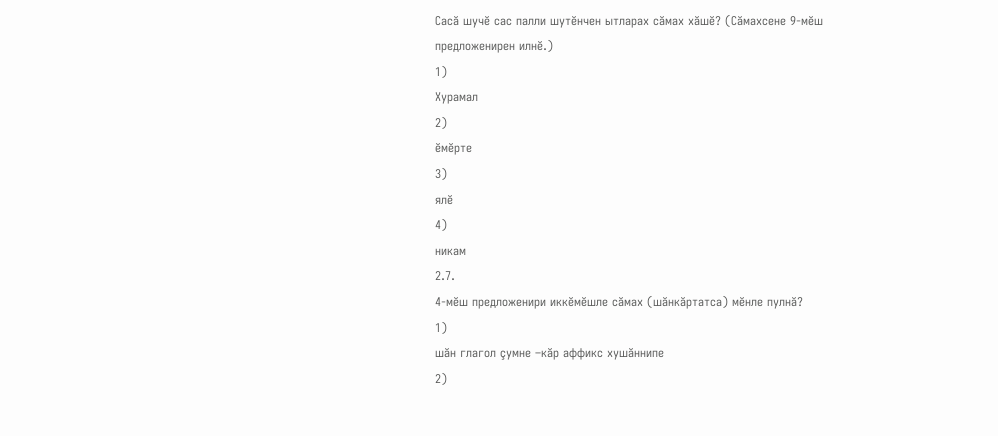Сасă шучĕ сас палли шутĕнчен ытларах сăмах хăшĕ? (Сăмахсене 9-мĕш
предложенирен илнĕ.)
1)
Хурамал
2)
ĕмĕрте
3)
ялĕ
4)
никам
2.7.
4-мĕш предложенири иккĕмĕшле сăмах (шăнкăртатса) мĕнле пулнă?
1)
шăн глагол çумне –кăр аффикс хушăннипе
2)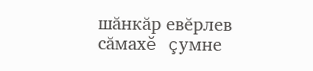шăнкăр евĕрлев сăмахĕ çумне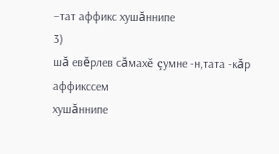–тат аффикс хушăннипе
3)
шă евĕрлев сăмахĕ çумне -н,тата -кăр аффикссем
хушăннипе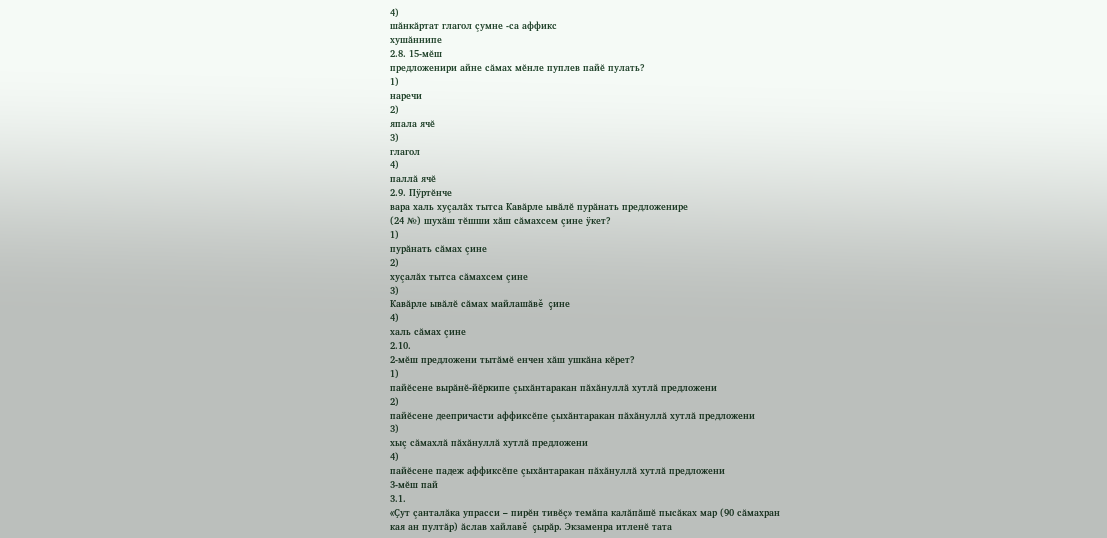4)
шăнкăртат глагол çумне -са аффикс
хушăннипе
2.8. 15-мĕш
предложенири айне сăмах мĕнле пуплев пайĕ пулать?
1)
наречи
2)
япала ячĕ
3)
глагол
4)
паллă ячĕ
2.9. Пӱртĕнче
вара халь хуçалăх тытса Кавăрле ывăлĕ пурăнать предложенире
(24 №) шухăш тĕшши хăш сăмахсем çине ÿкет?
1)
пурăнать сăмах çине
2)
хуçалăх тытса сăмахсем çине
3)
Кавăрле ывăлĕ сăмах майлашăвĕ çине
4)
халь сăмах çине
2.10.
2-мĕш предложени тытăмĕ енчен хăш ушкăна кĕрет?
1)
пайĕсене вырăнĕ-йĕркипе çыхăнтаракан пăхăнуллă хутлă предложени
2)
пайĕсене деепричасти аффиксĕпе çыхăнтаракан пăхăнуллă хутлă предложени
3)
хыç сăмахлă пăхăнуллă хутлă предложени
4)
пайĕсене падеж аффиксĕпе çыхăнтаракан пăхăнуллă хутлă предложени
3-мĕш пай
3.1.
«Ҫут çанталăка упрасси – пирĕн тивĕç» темăпа калăпăшĕ пысăках мар (90 сăмахран
кая ан пултăр) ăслав хайлавĕ çырăр. Экзаменра итленĕ тата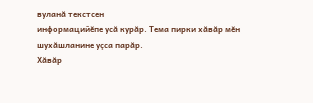вуланă текстсен
информацийĕпе усă курăр. Тема пирки хăвăр мĕн шухăшланине уçса парăр.
Хăвăр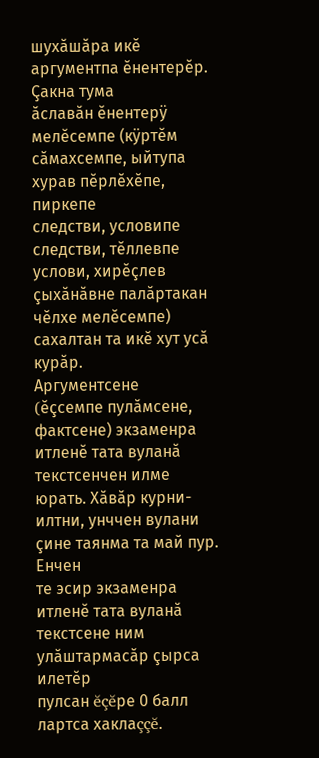шухăшăра икĕ аргументпа ĕнентерĕр. Çакна тума
ăславăн ĕнентерÿ мелĕсемпе (кÿртĕм сăмахсемпе, ыйтупа хурав пĕрлĕхĕпе, пиркепе
следстви, условипе следстви, тĕллевпе услови, хирĕçлев çыхăнăвне палăртакан
чĕлхе мелĕсемпе) сахалтан та икĕ хут усă курăр.
Аргументсене
(ĕçсемпе пулăмсене, фактсене) экзаменра итленĕ тата вуланă текстсенчен илме
юрать. Хăвăр курни-илтни, унччен вулани çине таянма та май пур.
Енчен
те эсир экзаменра итленĕ тата вуланă текстсене ним улăштармасăр çырса илетĕр
пулсан ĕçĕре 0 балл лартса хаклаççĕ.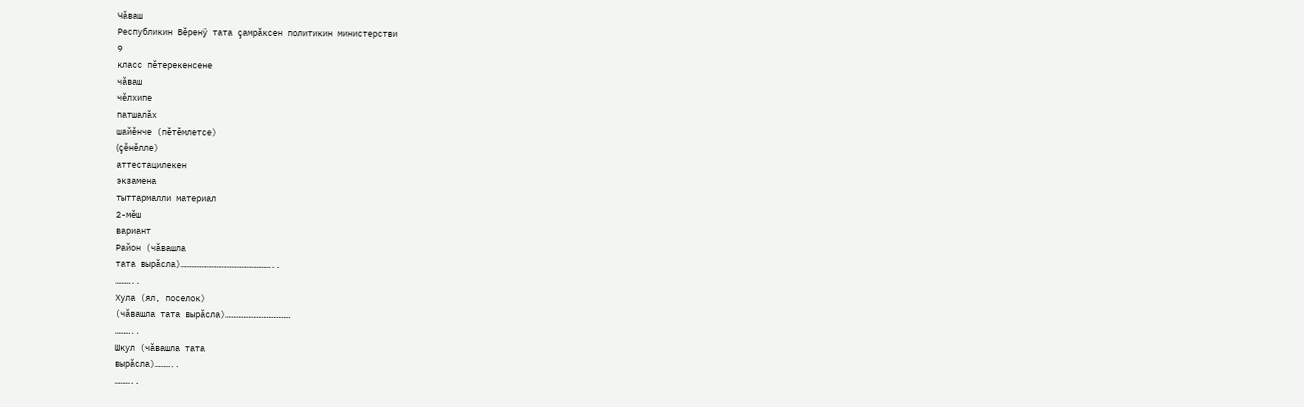Чăваш
Республикин Вĕренÿ тата çамрăксен политикин министерстви
9
класс пĕтерекенсене
чăваш
чĕлхипе
патшалăх
шайĕнче (пĕтĕмлетсе)
(çĕнĕлле)
аттестацилекен
экзамена
тыттармалли материал
2-мĕш
вариант
Район (чăвашла
тата вырăсла)………………………………………………..
………..
Хула (ял, поселок)
(чăвашла тата вырăсла)…………………………………
………..
Шкул (чăвашла тата
вырăсла)………..
………..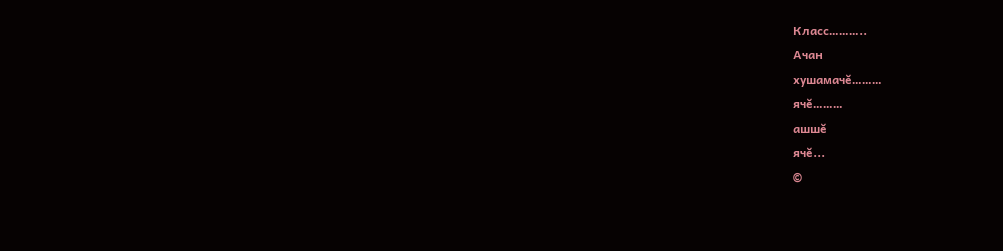Класс………..
Ачан
хушамачĕ………
ячĕ………
ашшĕ
ячĕ...
©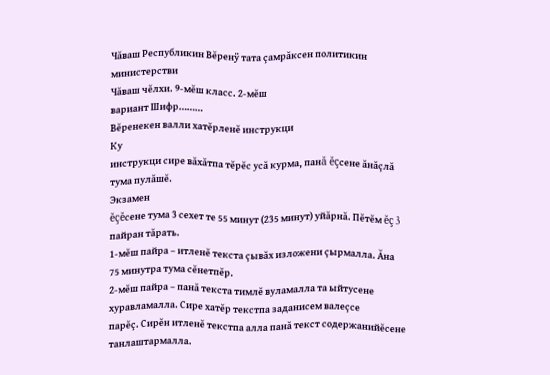Чăваш Республикин Вĕренÿ тата çамрăксен политикин министерстви
Чăваш чĕлхи. 9-мĕш класс. 2-мĕш
вариант Шифр………
Вĕренекен валли хатĕрленĕ инструкци
Ку
инструкци сире вăхăтпа тĕрĕс усă курма, панă ĕçсене ăнăçлă тума пулăшĕ.
Экзамен
ĕçĕсене тума 3 сехет те 55 минут (235 минут) уйăрнă. Пĕтĕм ĕç 3 пайран тăрать.
1-мĕш пайра – итленĕ текста çывăх изложени çырмалла. Ăна
75 минутра тума сĕнетпĕр.
2-мĕш пайра – панă текста тимлĕ вуламалла та ыйтусене
хуравламалла. Сире хатĕр текстпа заданисем валеçсе
парĕç. Сирĕн итленĕ текстпа алла панă текст содержанийĕсене танлаштармалла.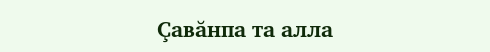Çавăнпа та алла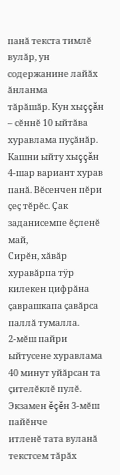панă текста тимлĕ вулăр, ун содержанине лайăх ăнланма
тăрăшăр. Кун хыççăн – сĕннĕ 10 ыйтăва хуравлама пуçăнăр. Кашни ыйту хыççăн
4-шар вариант хурав панă. Вĕсенчен пĕри çеç тĕрĕс. Çак заданисемпе ĕçленĕ май,
Сирĕн, хăвăр хуравăрпа тÿр килекен цифрăна çаврашкапа çавăрса паллă тумалла.
2-мĕш пайри ыйтусене хуравлама 40 минут уйăрсан та çителĕклĕ пулĕ.
Экзамен ĕçĕн 3-мĕш пайĕнче
итленĕ тата вуланă текстсем тăрăх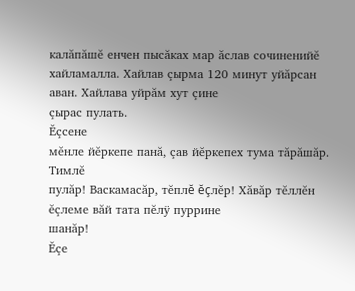калăпăшĕ енчен пысăках мар ăслав сочиненийĕ
хайламалла. Хайлав çырма 120 минут уйăрсан аван. Хайлава уйрăм хут çине
çырас пулать.
Ĕçсене
мĕнле йĕркепе панă, çав йĕркепех тума тăрăшăр.
Тимлĕ
пулăр! Васкамасăр, тĕплĕ ĕçлĕр! Хăвăр тĕллĕн ĕçлеме вăй тата пĕлÿ пуррине
шанăр!
Ĕçе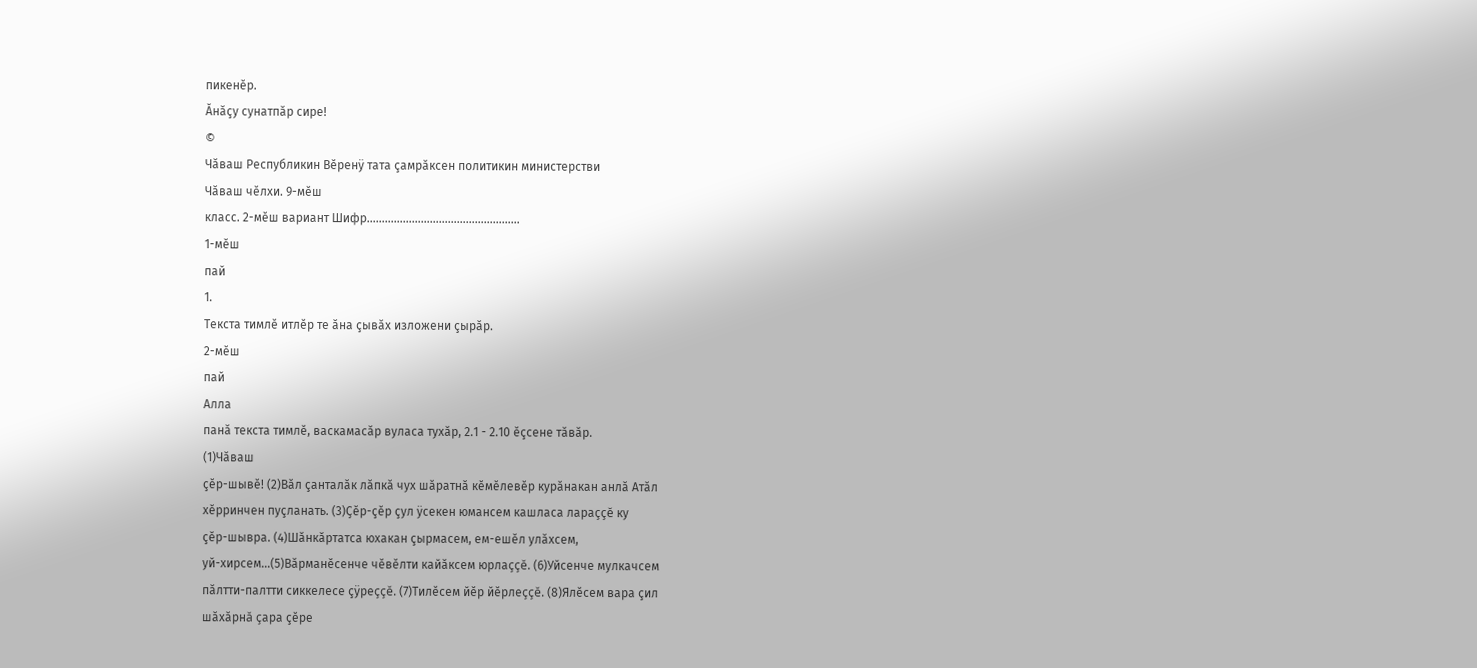пикенĕр.
Ăнăçу сунатпăр сире!
©
Чăваш Республикин Вĕренÿ тата çамрăксен политикин министерстви
Чăваш чĕлхи. 9-мĕш
класс. 2-мĕш вариант Шифр……………………………………………
1-мĕш
пай
1.
Текста тимлĕ итлĕр те ăна çывăх изложени çырăр.
2-мĕш
пай
Алла
панă текста тимлĕ, васкамасăр вуласа тухăр, 2.1 - 2.10 ĕçсене тăвăр.
(1)Чăваш
çĕр-шывĕ! (2)Вăл çанталăк лăпкă чух шăратнă кĕмĕлевĕр курăнакан анлă Атăл
хĕрринчен пуçланать. (3)Ҫĕр-çĕр çул ӱсекен юмансем кашласа лараççĕ ку
çĕр-шывра. (4)Шăнкăртатса юхакан çырмасем, ем-ешĕл улăхсем,
уй-хирсем…(5)Вăрманĕсенче чĕвĕлти кайăксем юрлаççĕ. (6)Уйсенче мулкачсем
пăлтти-палтти сиккелесе çӱреççĕ. (7)Тилĕсем йĕр йĕрлеççĕ. (8)Ялĕсем вара çил
шăхăрнă çара çĕре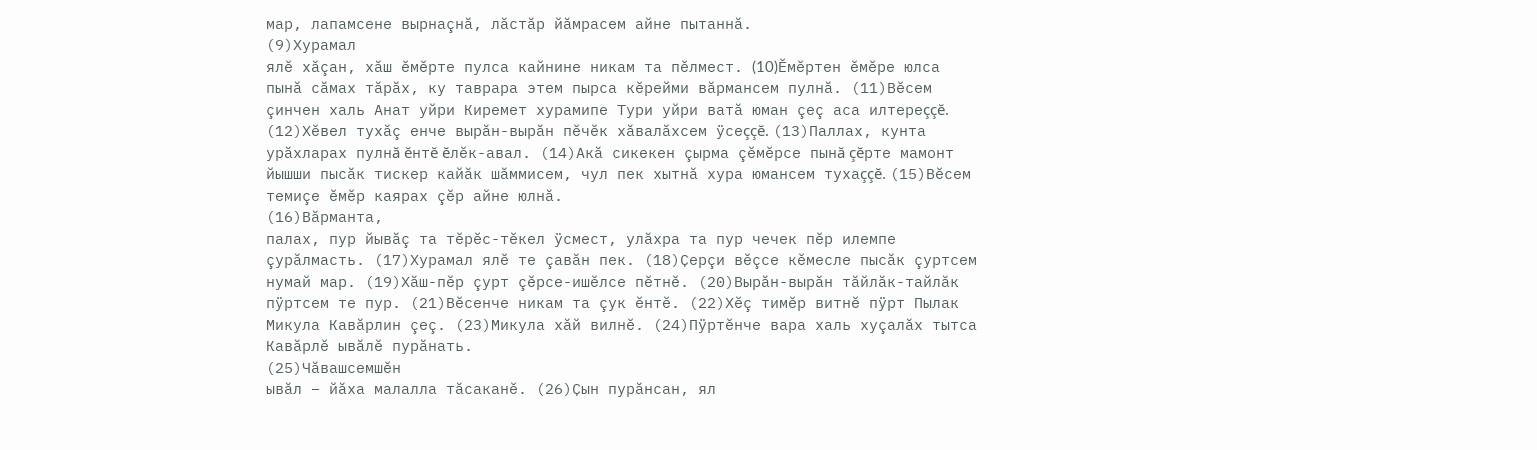мар, лапамсене вырнаçнă, лăстăр йăмрасем айне пытаннă.
(9)Хурамал
ялĕ хăçан, хăш ĕмĕрте пулса кайнине никам та пĕлмест. (10)Ĕмĕртен ĕмĕре юлса
пынă сăмах тăрăх, ку таврара этем пырса кĕрейми вăрмансем пулнă. (11)Вĕсем
çинчен халь Анат уйри Киремет хурамипе Тури уйри ватă юман çеç аса илтереççĕ.
(12)Хĕвел тухăç енче вырăн-вырăн пĕчĕк хăвалăхсем ӱсеççĕ. (13)Паллах, кунта
урăхларах пулнă ĕнтĕ ĕлĕк-авал. (14)Акă сикекен çырма çĕмĕрсе пынă çĕрте мамонт
йышши пысăк тискер кайăк шăммисем, чул пек хытнă хура юмансем тухаççĕ. (15)Вĕсем
темиçе ĕмĕр каярах çĕр айне юлнă.
(16)Вăрманта,
палах, пур йывăç та тĕрĕс-тĕкел ӱсмест, улăхра та пур чечек пĕр илемпе
çурăлмасть. (17)Хурамал ялĕ те çавăн пек. (18)Ҫерçи вĕçсе кĕмесле пысăк çуртсем
нумай мар. (19)Хăш-пĕр çурт çĕрсе-ишĕлсе пĕтнĕ. (20)Вырăн-вырăн тăйлăк-тайлăк
пӱртсем те пур. (21)Вĕсенче никам та çук ĕнтĕ. (22)Хĕç тимĕр витнĕ пӱрт Пылак
Микула Кавăрлин çеç. (23)Микула хăй вилнĕ. (24)Пӱртĕнче вара халь хуçалăх тытса
Кавăрлĕ ывăлĕ пурăнать.
(25)Чăвашсемшĕн
ывăл – йăха малалла тăсаканĕ. (26)Ҫын пурăнсан, ял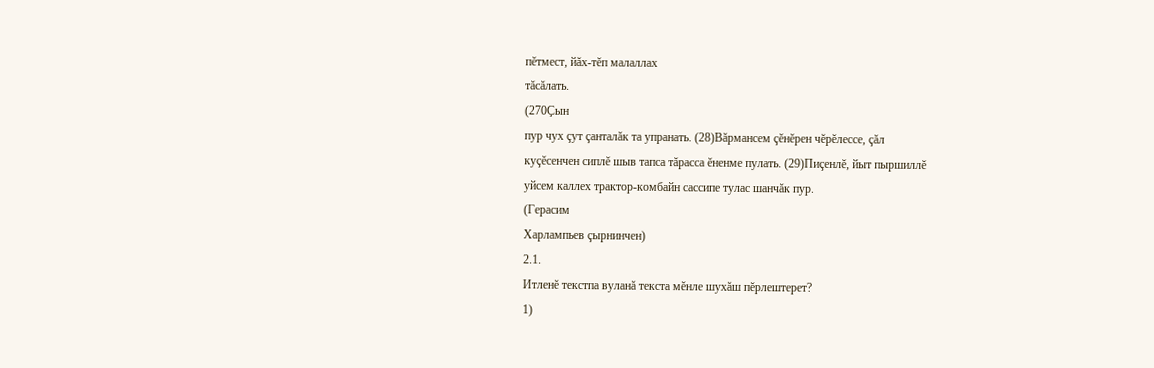пĕтмест, йăх-тĕп малаллах
тăсăлать.
(270Ҫын
пур чух çут çанталăк та упранать. (28)Вăрмансем çĕнĕрен чĕрĕлессе, çăл
куçĕсенчен сиплĕ шыв тапса тăрасса ĕненме пулать. (29)Пиçенлĕ, йыт пыршиллĕ
уйсем каллех трактор-комбайн сассипе тулас шанчăк пур.
(Герасим
Харлампьев çырнинчен)
2.1.
Итленĕ текстпа вуланă текста мĕнле шухăш пĕрлештерет?
1)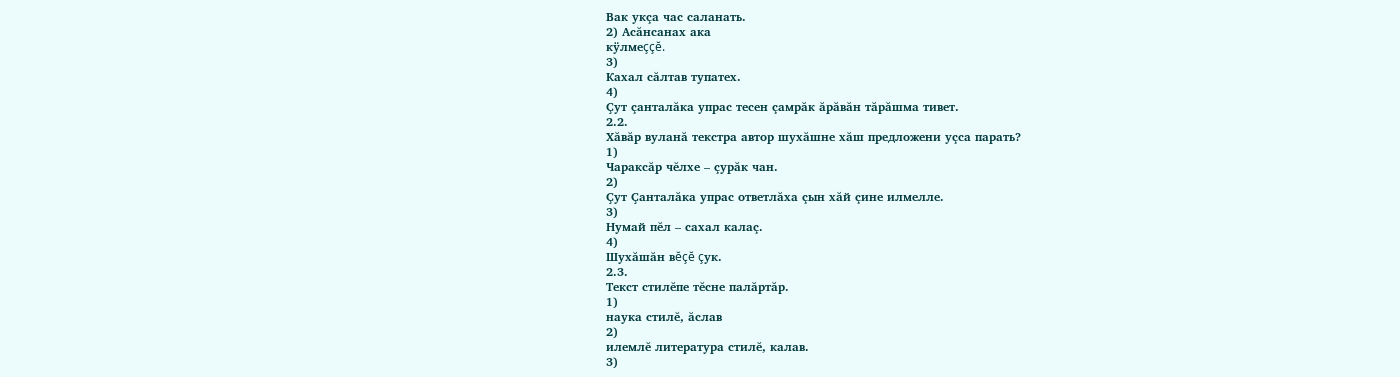Вак укçа час саланать.
2) Асăнсанах ака
кӱлмеççĕ.
3)
Кахал сăлтав тупатех.
4)
Ҫут çанталăка упрас тесен çамрăк ăрăвăн тăрăшма тивет.
2.2.
Хăвăр вуланă текстра автор шухăшне хăш предложени уçса парать?
1)
Чараксăр чĕлхе – çурăк чан.
2)
Ҫут Ҫанталăка упрас ответлăха çын хăй çине илмелле.
3)
Нумай пĕл – сахал калаç.
4)
Шухăшăн вĕçĕ çук.
2.3.
Текст стилĕпе тĕсне палăртăр.
1)
наука стилĕ, ăслав
2)
илемлĕ литература стилĕ, калав.
3)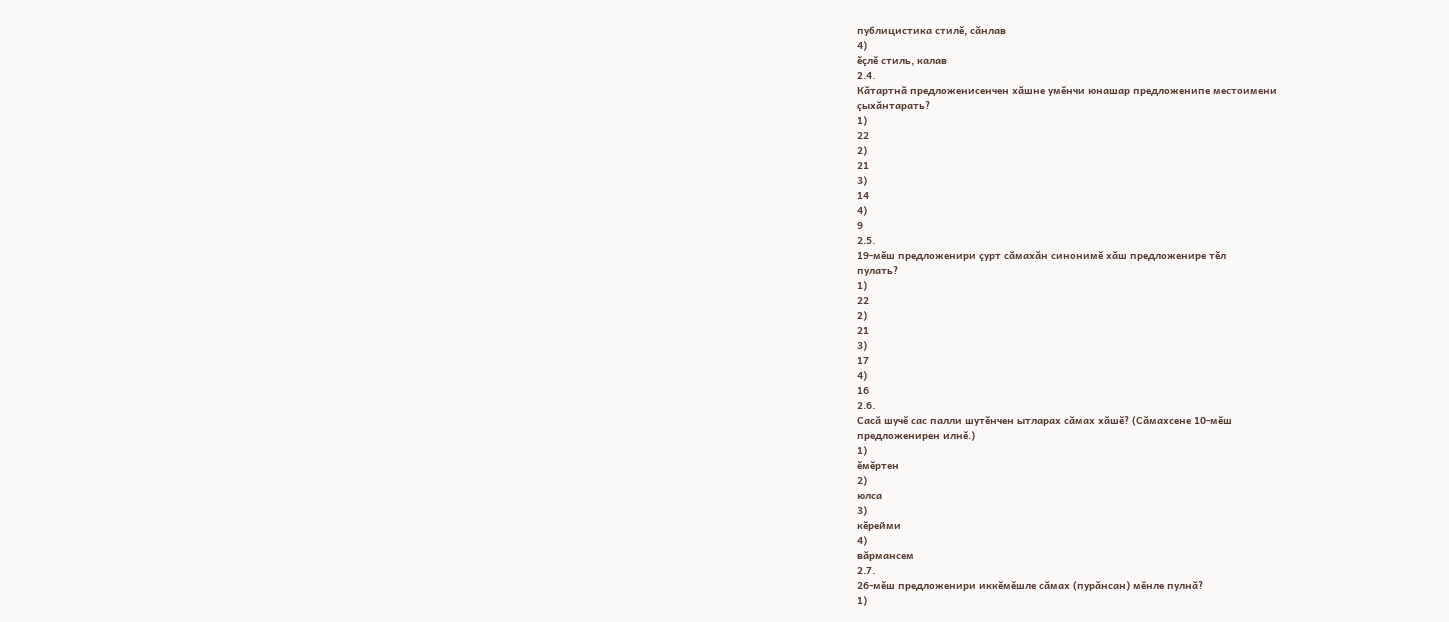публицистика стилĕ, сăнлав
4)
ĕçлĕ стиль, калав
2.4.
Кăтартнă предложенисенчен хăшне умĕнчи юнашар предложенипе местоимени
çыхăнтарать?
1)
22
2)
21
3)
14
4)
9
2.5.
19-мĕш предложенири çурт сăмахăн синонимĕ хăш предложенире тĕл
пулать?
1)
22
2)
21
3)
17
4)
16
2.6.
Сасă шучĕ сас палли шутĕнчен ытларах сăмах хăшĕ? (Сăмахсене 10-мĕш
предложенирен илнĕ.)
1)
ĕмĕртен
2)
юлса
3)
кĕрейми
4)
вăрмансем
2.7.
26-мĕш предложенири иккĕмĕшле сăмах (пурăнсан) мĕнле пулнă?
1)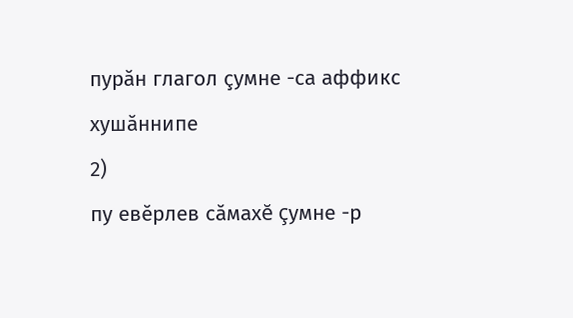пурăн глагол çумне -са аффикс хушăннипе
2)
пу евĕрлев сăмахĕ çумне -р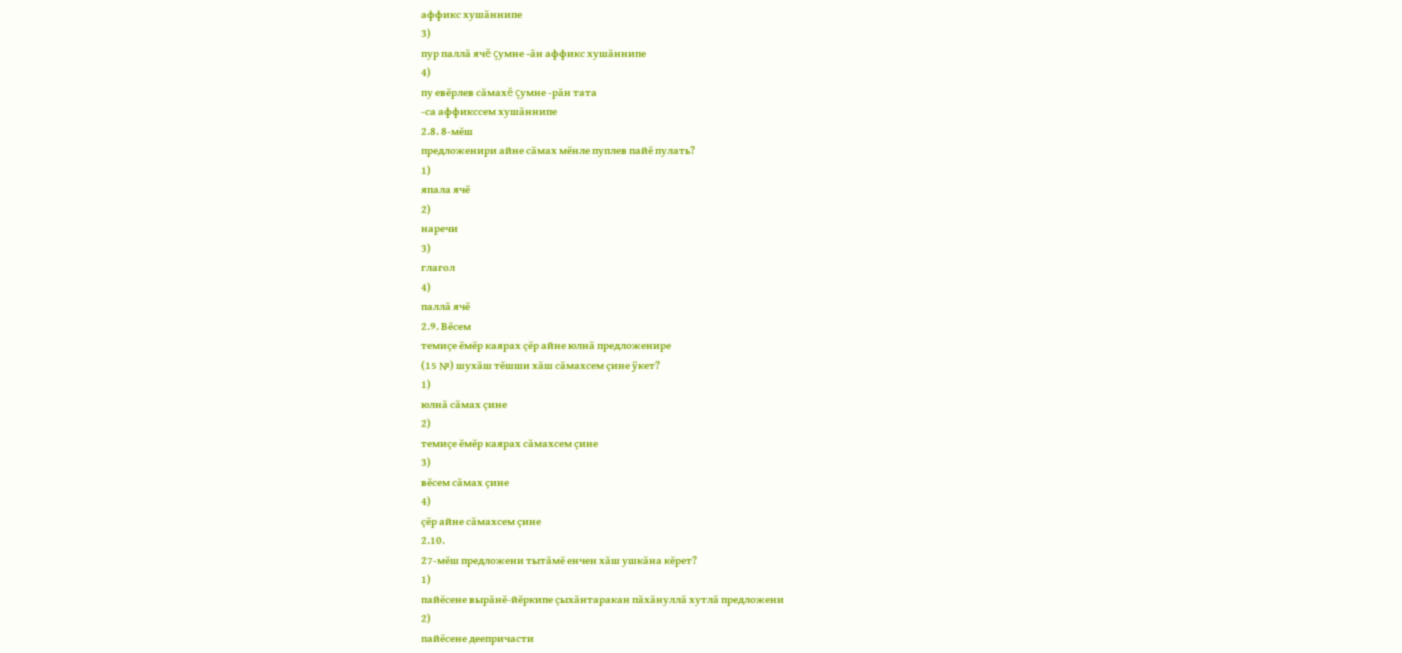аффикс хушăннипе
3)
пур паллă ячĕ çумне -ăн аффикс хушăннипе
4)
пу евĕрлев сăмахĕ çумне -рăн тата
-са аффикссем хушăннипе
2.8. 8-мĕш
предложенири айне сăмах мĕнле пуплев пайĕ пулать?
1)
япала ячĕ
2)
наречи
3)
глагол
4)
паллă ячĕ
2.9. Вĕсем
темиçе ĕмĕр каярах çĕр айне юлнă предложенире
(15 №) шухăш тĕшши хăш сăмахсем çине ÿкет?
1)
юлнă сăмах çине
2)
темиçе ĕмĕр каярах сăмахсем çине
3)
вĕсем сăмах çине
4)
çĕр айне сăмахсем çине
2.10.
27-мĕш предложени тытăмĕ енчен хăш ушкăна кĕрет?
1)
пайĕсене вырăнĕ-йĕркипе çыхăнтаракан пăхăнуллă хутлă предложени
2)
пайĕсене деепричасти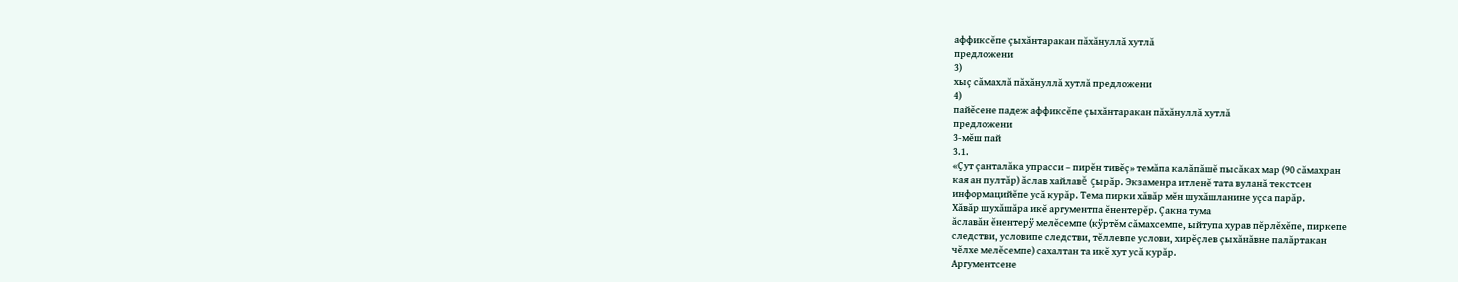аффиксĕпе çыхăнтаракан пăхăнуллă хутлă
предложени
3)
хыç сăмахлă пăхăнуллă хутлă предложени
4)
пайĕсене падеж аффиксĕпе çыхăнтаракан пăхăнуллă хутлă
предложени
3-мĕш пай
3.1.
«Ҫут çанталăка упрасси – пирĕн тивĕç» темăпа калăпăшĕ пысăках мар (90 сăмахран
кая ан пултăр) ăслав хайлавĕ çырăр. Экзаменра итленĕ тата вуланă текстсен
информацийĕпе усă курăр. Тема пирки хăвăр мĕн шухăшланине уçса парăр.
Хăвăр шухăшăра икĕ аргументпа ĕнентерĕр. Çакна тума
ăславăн ĕнентерÿ мелĕсемпе (кÿртĕм сăмахсемпе, ыйтупа хурав пĕрлĕхĕпе, пиркепе
следстви, условипе следстви, тĕллевпе услови, хирĕçлев çыхăнăвне палăртакан
чĕлхе мелĕсемпе) сахалтан та икĕ хут усă курăр.
Аргументсене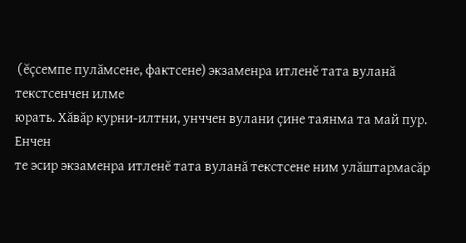(ĕçсемпе пулăмсене, фактсене) экзаменра итленĕ тата вуланă текстсенчен илме
юрать. Хăвăр курни-илтни, унччен вулани çине таянма та май пур.
Енчен
те эсир экзаменра итленĕ тата вуланă текстсене ним улăштармасăр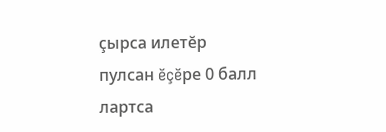çырса илетĕр
пулсан ĕçĕре 0 балл лартса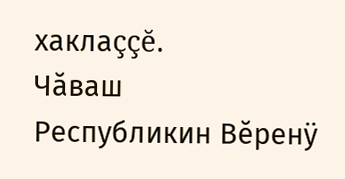хаклаççĕ.
Чăваш
Республикин Вĕренÿ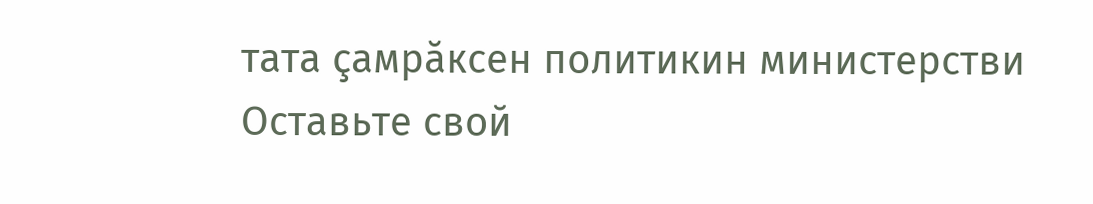тата çамрăксен политикин министерстви
Оставьте свой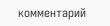комментарий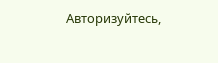Авторизуйтесь,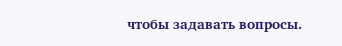чтобы задавать вопросы.